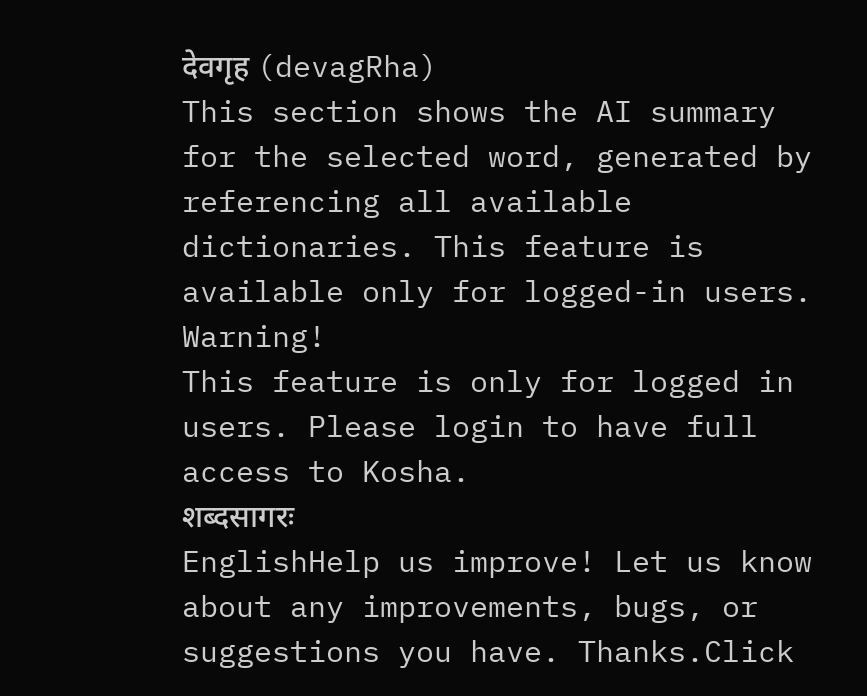देवगृह (devagRha)
This section shows the AI summary for the selected word, generated by referencing all available dictionaries. This feature is available only for logged-in users.
Warning!
This feature is only for logged in users. Please login to have full access to Kosha.
शब्दसागरः
EnglishHelp us improve! Let us know about any improvements, bugs, or suggestions you have. Thanks.Click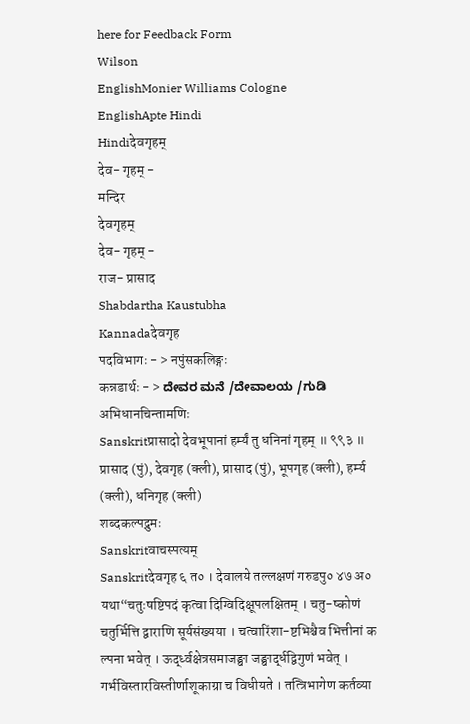here for Feedback Form
Wilson
EnglishMonier Williams Cologne
EnglishApte Hindi
Hindiदेवगृहम्
देव- गृहम् -
मन्दिर
देवगृहम्
देव- गृहम् -
राज- प्रासाद
Shabdartha Kaustubha
Kannadaदेवगृह
पदविभागः - > नपुंसकलिङ्गः
कन्नडार्थः - > ದೇವರ ಮನೆ /ದೇವಾಲಯ /ಗುಡಿ
अभिधानचिन्तामणिः
Sanskritप्रासादो देवभूपानां हर्म्यं तु धनिनां गृहम् ॥ ९९३ ॥
प्रासाद (पुं), देवगृह (क्ली), प्रासाद (पुं), भूपगृह (क्ली), हर्म्य (क्ली), धनिगृह (क्ली)
शब्दकल्पद्रुमः
Sanskritवाचस्पत्यम्
Sanskritदेवगृह ६ त० । देवालये तल्लक्षणं गरुडपु० ४७ अ० यथा“चतुःषष्टिपदं कृत्वा दिग्विदिक्षूपलक्षितम् । चतु-ष्कोणं चतुर्भित्ति द्वाराणि सूर्यसंख्यया । चत्वारिंशा-ष्टभिश्चैव भित्तीनां क ल्पना भवेत् । ऊर्द्ध्वक्षेत्रसमाजङ्घा जङ्घार्द्धद्विगुणं भवेत् । गर्भविस्तारविस्तीर्णाशूकाग्रा च विधीयते । तत्त्रिभागेण कर्तव्या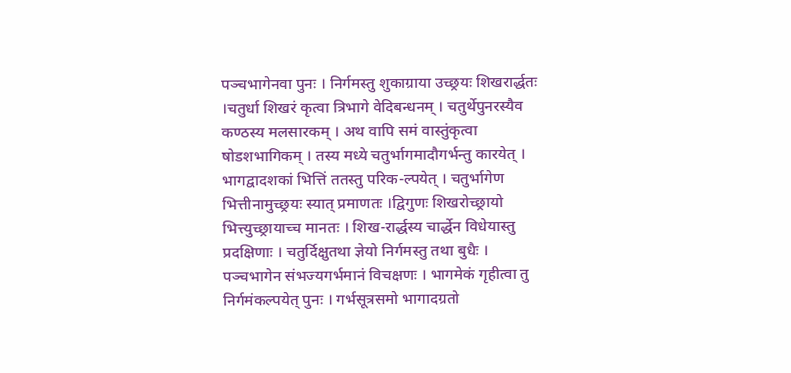पञ्चभागेनवा पुनः । निर्गमस्तु शुकाग्राया उच्छ्रयः शिखरार्द्धतः ।चतुर्धा शिखरं कृत्वा त्रिभागे वेदिबन्धनम् । चतुर्थेपुनरस्यैव कण्ठस्य मलसारकम् । अथ वापि समं वास्तुंकृत्वा षोडशभागिकम् । तस्य मध्ये चतुर्भागमादौगर्भन्तु कारयेत् । भागद्वादशकां भित्तिं ततस्तु परिक-ल्पयेत् । चतुर्भागेण भित्तीनामुच्छ्रयः स्यात् प्रमाणतः ।द्विगुणः शिखरोच्छ्रायो भित्त्युच्छ्रायाच्च मानतः । शिख-रार्द्धस्य चार्द्धेन विधेयास्तु प्रदक्षिणाः । चतुर्दिक्षुतथा ज्ञेयो निर्गमस्तु तथा बुधैः । पञ्चभागेन संभज्यगर्भमानं विचक्षणः । भागमेकं गृहीत्वा तु निर्गमंकल्पयेत् पुनः । गर्भसूत्रसमो भागादग्रतो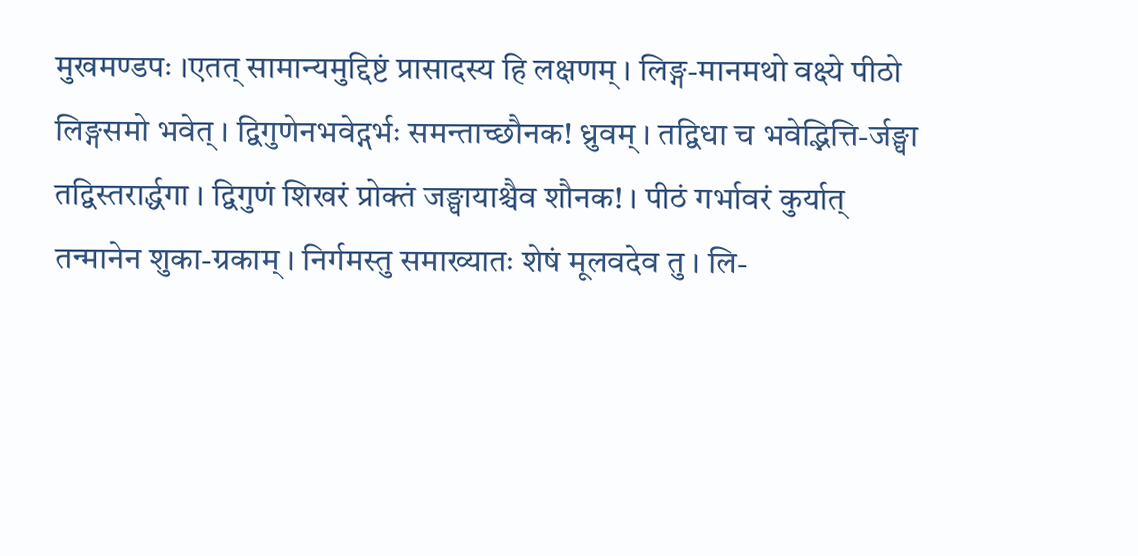मुखमण्डपः ।एतत् सामान्यमुद्दिष्टं प्रासादस्य हि लक्षणम् । लिङ्ग-मानमथो वक्ष्ये पीठो लिङ्गसमो भवेत् । द्विगुणेनभवेद्गर्भः समन्ताच्छौनक! ध्रुवम् । तद्विधा च भवेद्भित्ति-र्जङ्घा तद्विस्तरार्द्धगा । द्विगुणं शिखरं प्रोक्तं जङ्घायाश्चैव शौनक! । पीठं गर्भावरं कुर्यात् तन्मानेन शुका-ग्रकाम् । निर्गमस्तु समाख्यातः शेषं मूलवदेव तु । लि-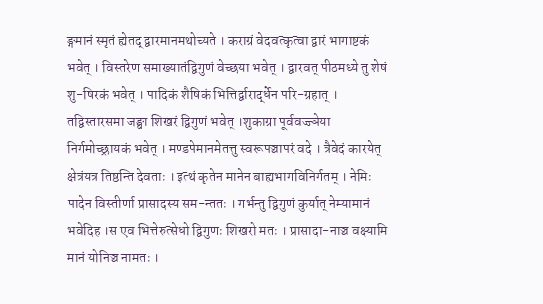ङ्गमानं स्मृतं ह्येतद् द्वारमानमथोच्यते । कराग्रं वेदवत्कृत्वा द्वारं भागाष्टकं भवेत् । विस्तरेण समाख्यातंद्विगुणं वेच्छया भवेत् । द्वारवत् पीठमध्ये तु शेषं शु-षिरकं भवेत् । पादिकं शैषिकं भित्तिर्द्वारार्द्धेन परि-ग्रहात् । तद्विस्तारसमा जङ्घा शिखरं द्विगुणं भवेत् ।शुकाग्रा पूर्ववज्ज्ञेया निर्गमोच्छ्रायकं भवेत् । मण्डपेमानमेतत्तु स्वरूपञ्चापरं वदे । त्रैवेदं कारयेत् क्षेत्रंयत्र तिष्ठन्ति देवताः । इत्थं कृतेन मानेन बाह्यभागविनिर्गतम् । नेमिः पादेन विस्तीर्णा प्रासादस्य सम-न्ततः । गर्भन्तु द्विगुणं कुर्यात् नेम्यामानं भवेदिह ।स एव भित्तेरुत्सेधो द्विगुणः शिखरो मतः । प्रासादा-नाञ्च वक्ष्यामि मानं योनिञ्च नामतः ।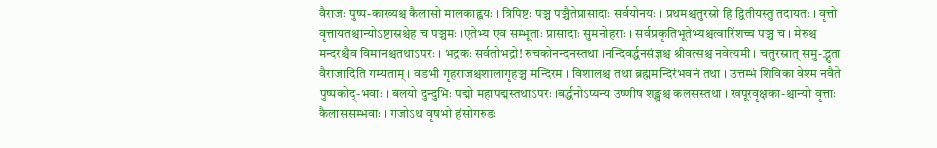वैराजः पुष्प-काख्यश्च कैलासो मालकाह्वयः । त्रिपिष्टः पञ्च पञ्चैतेप्रासादाः सर्वयोनयः । प्रथमश्चतुरस्रो हि द्वितीयस्तु तदायतः । वृत्तो वृत्तायतश्चान्योऽष्टास्रश्चेह च पञ्चमः ।एतेभ्य एव सम्भूताः प्रासादाः सुमनोहराः । सर्वप्रकृतिभूतेभ्यश्चत्वारिंशच्च पञ्च च । मेरुश्च मन्दरश्चैव विमानश्चतथाऽपरः । भद्रकः सर्वतोभद्रो! रुचकोनन्दनस्तथा ।नन्दिवर्द्धनसंज्ञश्च श्रीवत्सश्च नवेत्यमी । चतुरस्रात् समु-द्भुता वैराजादिति गम्यताम् । वडभी गृहराजश्चशालागृहञ्च मन्दिरम । विशालश्च तथा ब्रह्ममन्दिरंभवनं तथा । उत्तम्भं शिविका वेश्म नवैते पुष्पकोद्-भवाः । बलयो दुन्दुभिः पद्मो महापद्मस्तथाऽपरः ।बर्द्धनोऽप्यन्य उष्णीष शङ्खश्च कलसस्तथा । खपूरवृक्षका-श्चान्यो वृत्ताः कैलाससम्भवाः । गजोऽथ वृषभो हंसोगरुडः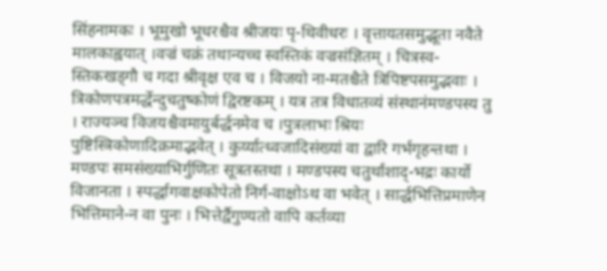सिंहनामकः । भूमुखो भूधरश्चैव श्रीजयः पृ-थिवीधरः । वृत्तायतसमुद्भूता नवैते मालकाह्वयात् ।वज्रं चक्रं तथान्यच्च स्वस्तिकं वज्रसंज्ञितम् । चित्रस्व-स्तिकखड्गौ च गदा श्रीवृक्ष एव च । विजयो ना-मतश्चैते त्रिपिष्टपसमुद्भवाः । त्रिकोणपत्रमर्द्धेन्दुचतुष्कोणं द्विरष्टकम् । यत्र तत्र विधातव्यं संस्थानंमण्डपस्य तु । राज्यञ्च विजयश्चैवमायुर्बर्द्धनमेव च ।पुत्रलाभः श्रियः पुष्टिस्त्रिकोणादिक्रमाद्भवेत् । कुर्य्यात्ध्वजादिसंख्यां वा द्वारि गर्भगृहन्तथा । मण्डपः समसंख्याभिर्गुणितः सूत्रतस्तथा । मण्डपस्य चतुर्थांशाद्-भद्रः कार्यो विजानता । स्पर्द्धागवाक्षकोपेतो निर्ग-वाक्षोऽथ वा भवेत् । सार्द्धभित्तिप्रमाणेन भित्तिमाने-न वा पुनः । भित्तेर्द्वैगुण्यतो वापि कर्तव्या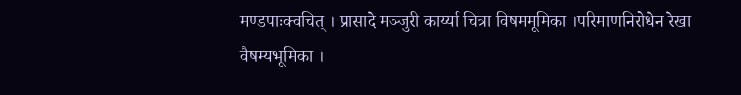मण्डपाःक्वचित् । प्रासादे मञ्जुरी कार्य्या चित्रा विषममूमिका ।परिमाणनिरोधेन रेखा वैषम्यभूमिका ।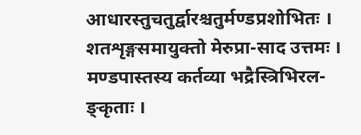आधारस्तुचतुर्द्वारश्चतुर्मण्डप्रशोभितः । शतशृङ्गसमायुक्तो मेरुप्रा-साद उत्तमः । मण्डपास्तस्य कर्तव्या भद्रैस्त्रिभिरल-ङ्कृताः ।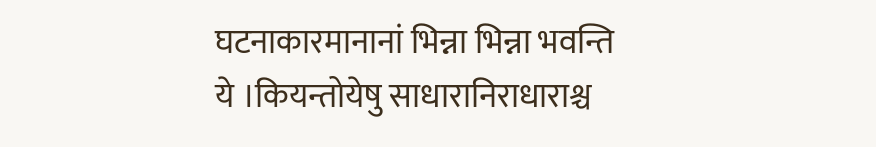घटनाकारमानानां भिन्ना भिन्ना भवन्ति ये ।कियन्तोयेषु साधारानिराधाराश्च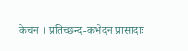केचन । प्रतिच्छन्द-कभेदन प्रासादाः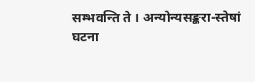सम्भवन्ति ते । अन्योन्यसङ्करा-स्तेषां घटना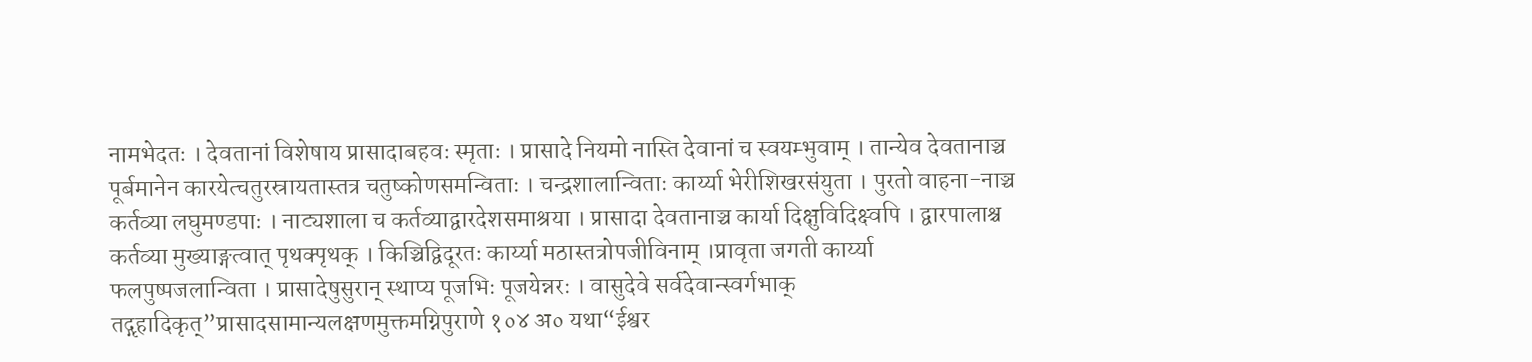नामभेदतः । देवतानां विशेषाय प्रासादाबहवः स्मृताः । प्रासादे नियमो नास्ति देवानां च स्वयम्भुवाम् । तान्येव देवतानाञ्च पूर्बमानेन कारयेत्चतुरस्रायतास्तत्र चतुष्कोणसमन्विताः । चन्द्रशालान्विताः कार्य्या भेरीशिखरसंयुता । पुरतो वाहना-नाञ्च कर्तव्या लघुमण्डपाः । नाट्यशाला च कर्तव्याद्वारदेशसमाश्रया । प्रासादा देवतानाञ्च कार्या दिक्षुविदिक्ष्वपि । द्वारपालाश्च कर्तव्या मुख्याङ्गत्वात् पृथक्पृथक् । किञ्चिद्विदूरतः कार्य्या मठास्तत्रोपजीविनाम् ।प्रावृता जगती कार्य्या फलपुष्पजलान्विता । प्रासादेषुसुरान् स्थाप्य पूजभिः पूजयेन्नरः । वासुदेवे सर्वदेवान्स्वर्गभाक् तद्गृहादिकृत्”प्रासादसामान्यलक्षणमुक्तमग्निपुराणे १०४ अ० यथा“ईश्वर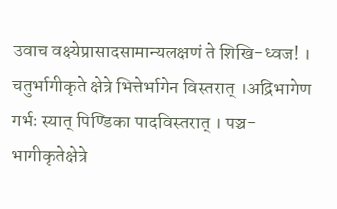उवाच वक्ष्येप्रासादसामान्यलक्षणं ते शिखि-ध्वज! । चतुर्भागीकृते क्षेत्रे भित्तेर्भागेन विस्तरात् ।अद्रिभागेण गर्भः स्यात् पिण्डिका पादविस्तरात् । पञ्च-भागीकृतेक्षेत्रे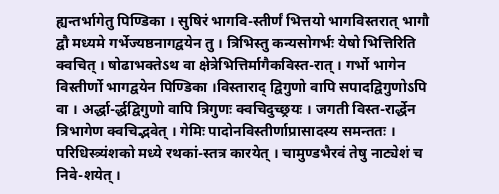ह्यन्तर्भागेतु पिण्डिका । सुषिरं भागवि-स्तीर्णं भित्तयो भागविस्तरात् भागौ द्वौ मध्यमे गर्भेज्यष्ठनागद्वयेन तु । त्रिभिस्तु कन्यसोगर्भः येषो भित्तिरिति क्वचित् । षोढाभक्तेऽथ वा क्षेत्रेभित्तिर्मागैकविस्त-रात् । गर्भो भागेन विस्तीर्णो भागद्वयेन पिण्डिका ।विस्ताराद् द्विगुणो वापि सपादद्विगुणोऽपि वा । अर्द्धा-र्द्धद्विगुणो वापि त्रिगुणः क्वचिदुच्छ्रयः । जगती विस्त-रार्द्धेन त्रिभागेण क्वचिद्भवेत् । गेमिः पादोनविस्तीर्णाप्रासादस्य समन्ततः । परिधिस्त्र्यंशको मध्ये रथकां-स्तत्र कारयेत् । चामुण्डभैरवं तेषु नाट्येशं च निवे-शयेत् ।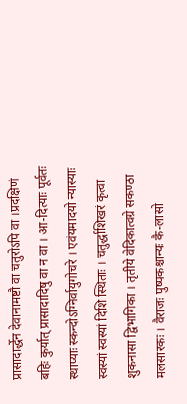प्रासादार्द्धेन देवानामष्टौ वा चतुरोऽपि वा ।प्रदक्षिणं बहिः कुर्यात् प्रासादादिषु वा न वा । आ-दित्याः पूर्वतः स्थाप्याः स्कन्दोऽग्निर्वायुगोचरे । एवंयमादयो न्यास्याः स्वस्यां स्वस्यां दिशि स्थिताः । चतुर्द्धाशिखरं कृत्वा शुकनासा द्विभागिका । तृतीये वेदिकात्वग्रे सकण्ठा मलसारकः । वैराजः पुष्पकश्चान्यः कै-लासो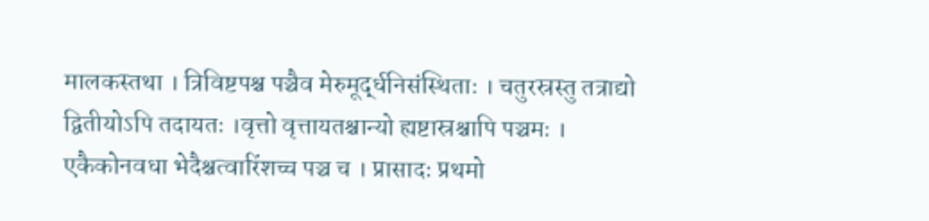मालकस्तथा । त्रिविष्टपश्च पञ्चैव मेरुमूर्द्धनिसंस्थिताः । चतुरस्रस्तु तत्राद्यो द्वितीयोऽपि तदायतः ।वृत्तो वृत्तायतश्चान्यो ह्यष्टास्रश्चापि पञ्चमः । एकैकोनवधा भेदैश्चत्वारिंशच्च पञ्च च । प्रासादः प्रथमो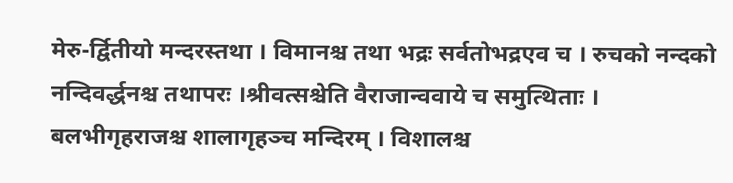मेरु-र्द्वितीयो मन्दरस्तथा । विमानश्च तथा भद्रः सर्वतोभद्रएव च । रुचको नन्दको नन्दिवर्द्धनश्च तथापरः ।श्रीवत्सश्चेति वैराजान्ववाये च समुत्थिताः । बलभीगृहराजश्च शालागृहञ्च मन्दिरम् । विशालश्च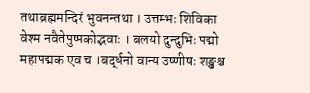तथाब्रह्ममन्दिरं भुवनन्तथा । उत्तम्भः शिविका वेश्म नवैतेपुष्पकोद्भवाः । बलयो दुन्दुभिः पद्मो महापद्मक एव च ।बर्द्धनो वान्य उष्णीषः शङ्खश्च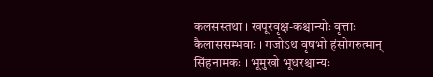कलसस्तथा । खपूरवृक्ष-कश्चान्योः वृत्ताः कैलाससम्भवाः । गजोऽथ वृषभो हंसोगरुत्मान् सिंहनामकः । भूमुखो भूधरश्चान्यः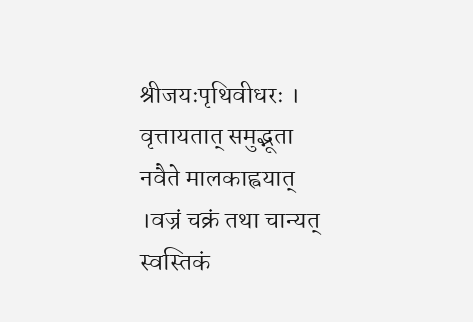श्रीजयःपृथिवीधरः । वृत्तायतात् समुद्भूता नवैते मालकाह्वयात् ।वज्रं चक्रं तथा चान्यत् स्वस्तिकं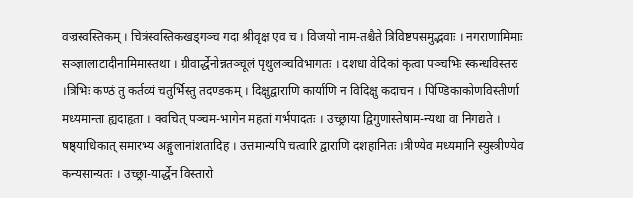वज्रस्वस्तिकम् । चित्रंस्वस्तिकखड्गञ्च गदा श्रीवृक्ष एव च । विजयो नाम-तश्चैते त्रिविष्टपसमुद्भवाः । नगराणामिमाः सञ्ज्ञालाटादीनामिमास्तथा । ग्रीवार्द्धेनोन्नतञ्चूलं पृथुलञ्चविभागतः । दशधा वेदिकां कृत्वा पञ्चभिः स्कन्धविस्तरः ।त्रिभिः कण्ठं तु कर्तव्यं चतुर्भिस्तु तदण्डकम् । दिक्षुद्वाराणि कार्याणि न विदिक्षु कदाचन । पिण्डिकाकोणविस्तीर्णा मध्यमान्ता ह्यदाहृता । क्वचित् पञ्चम-भागेन महतां गर्भपादतः । उच्छ्राया द्विगुणास्तेषाम-न्यथा वा निगद्यते । षष्ठ्याधिकात् समारभ्य अङ्गुलानांशतादिह । उत्तमान्यपि चत्वारि द्वाराणि दशहानितः ।त्रीण्येव मध्यमानि स्युस्त्रीण्येव कन्यसान्यतः । उच्छ्रा-यार्द्धेन विस्तारो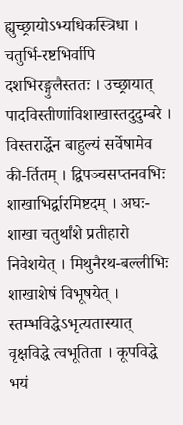ह्युच्छ्रायोऽभ्यधिकस्त्रिधा । चतुर्भि-रष्टभिर्वापि दशभिरङ्गुलैस्ततः । उच्छ्रायात् पादविस्तीणांविशाखास्तदुदुम्बरे । विस्तरार्द्धेन बाहुल्यं सर्वेषामेव की-र्तितम् । द्विपञ्चसप्तनवभिः शाखाभिर्द्वारमिष्टदम् । अघः-शाखा चतुर्थांशे प्रतीहारो निवेशयेत् । मिथुनैरथ-बल्लीभिः शाखाशेषं विभूषयेत् । स्तम्भविद्धेऽभृत्यतास्यात् वृक्षविद्धे त्वभूतिता । कूपविद्धे भयं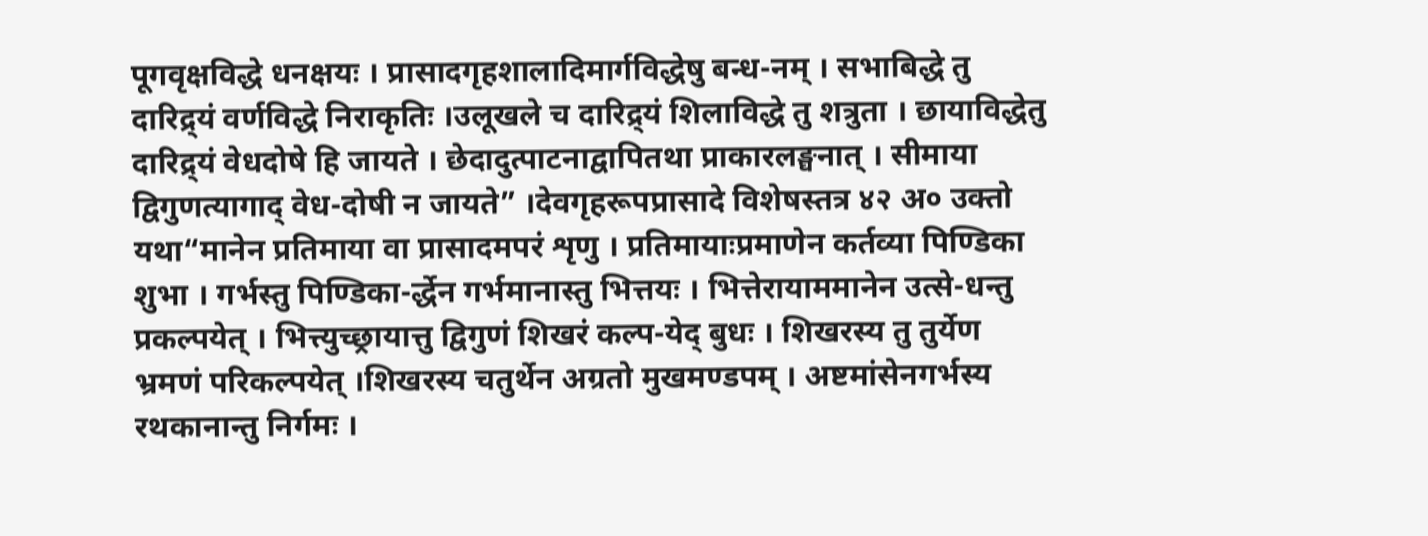पूगवृक्षविद्धे धनक्षयः । प्रासादगृहशालादिमार्गविद्धेषु बन्ध-नम् । सभाबिद्धे तु दारिद्र्यं वर्णविद्धे निराकृतिः ।उलूखले च दारिद्र्यं शिलाविद्धे तु शत्रुता । छायाविद्धेतु दारिद्र्यं वेधदोषे हि जायते । छेदादुत्पाटनाद्वापितथा प्राकारलङ्घनात् । सीमाया द्विगुणत्यागाद् वेध-दोषी न जायते” ।देवगृहरूपप्रासादे विशेषस्तत्र ४२ अ० उक्तो यथा“मानेन प्रतिमाया वा प्रासादमपरं शृणु । प्रतिमायाःप्रमाणेन कर्तव्या पिण्डिका शुभा । गर्भस्तु पिण्डिका-र्द्धेन गर्भमानास्तु भित्तयः । भित्तेरायाममानेन उत्से-धन्तु प्रकल्पयेत् । भित्त्युच्छ्रायात्तु द्विगुणं शिखरं कल्प-येद् बुधः । शिखरस्य तु तुर्येण भ्रमणं परिकल्पयेत् ।शिखरस्य चतुर्थेन अग्रतो मुखमण्डपम् । अष्टमांसेनगर्भस्य रथकानान्तु निर्गमः ।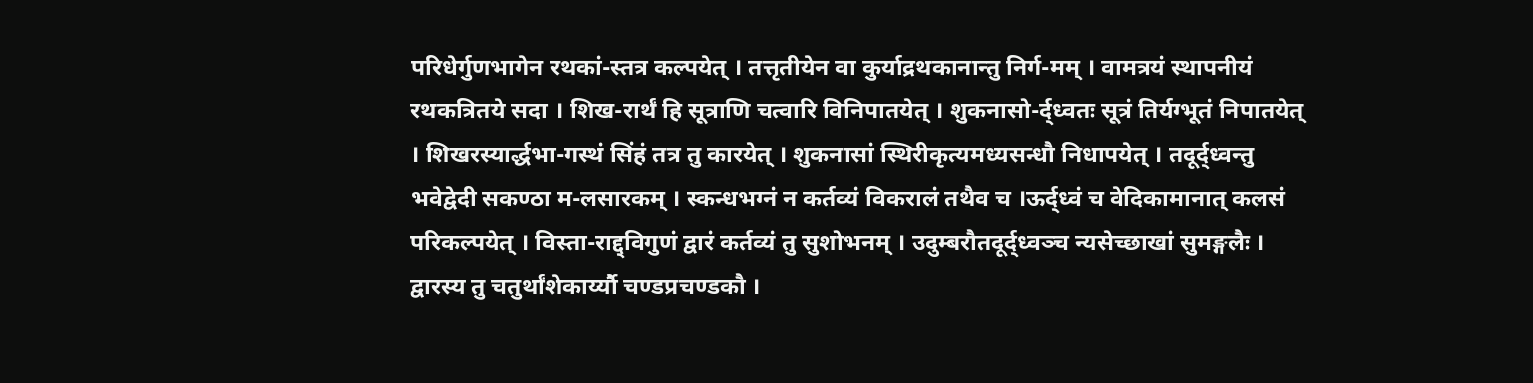परिधेर्गुणभागेन रथकां-स्तत्र कल्पयेत् । तत्तृतीयेन वा कुर्याद्रथकानान्तु निर्ग-मम् । वामत्रयं स्थापनीयं रथकत्रितये सदा । शिख-रार्थं हि सूत्राणि चत्वारि विनिपातयेत् । शुकनासो-र्द्ध्वतः सूत्रं तिर्यग्भूतं निपातयेत् । शिखरस्यार्द्धभा-गस्थं सिंहं तत्र तु कारयेत् । शुकनासां स्थिरीकृत्यमध्यसन्धौ निधापयेत् । तदूर्द्ध्वन्तु भवेद्वेदी सकण्ठा म-लसारकम् । स्कन्धभग्नं न कर्तव्यं विकरालं तथैव च ।ऊर्द्ध्वं च वेदिकामानात् कलसं परिकल्पयेत् । विस्ता-राद्द्विगुणं द्वारं कर्तव्यं तु सुशोभनम् । उदुम्बरौतदूर्द्ध्वञ्च न्यसेच्छाखां सुमङ्गलैः । द्वारस्य तु चतुर्थांशेकार्य्यौ चण्डप्रचण्डकौ ।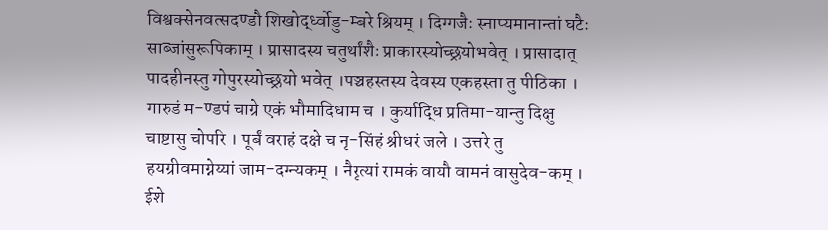विश्वक्सेनवत्सदण्डौ शिखोर्द्ध्वोडु-म्बरे श्रियम् । दिग्गजैः स्नाप्यमानान्तां घटैः साब्जांसुरूपिकाम् । प्रासादस्य चतुर्थांशैः प्राकारस्योच्छ्रयोभवेत् । प्रासादात् पादहीनस्तु गोपुरस्योच्छ्रयो भवेत् ।पञ्चहस्तस्य देवस्य एकहस्ता तु पीठिका । गारुडं म-ण्डपं चाग्रे एकं भौमादिधाम च । कुर्याद्धि प्रतिमा-यान्तु दिक्षु चाष्टासु चोपरि । पूर्बं वराहं दक्षे च नृ-सिंहं श्रीधरं जले । उत्तरे तु हयग्रीवमाग्नेय्यां जाम-दग्न्यकम् । नैरृत्यां रामकं वायौ वामनं वासुदेव-कम् । ईशे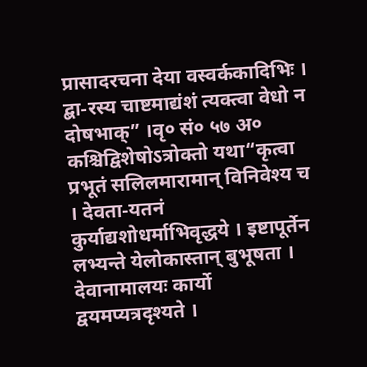प्रासादरचना देया वस्वर्ककादिभिः । द्बा-रस्य चाष्टमाद्यंशं त्यक्त्वा वेधो न दोषभाक्” ।वृ० सं० ५७ अ० कश्चिद्विशेषोऽत्रोक्तो यथा“कृत्वा प्रभूतं सलिलमारामान् विनिवेश्य च । देवता-यतनं कुर्याद्यशोधर्माभिवृद्धये । इष्टापूर्तेन लभ्यन्ते येलोकास्तान् बुभूषता । देवानामालयः कार्यो द्वयमप्यत्रदृश्यते ।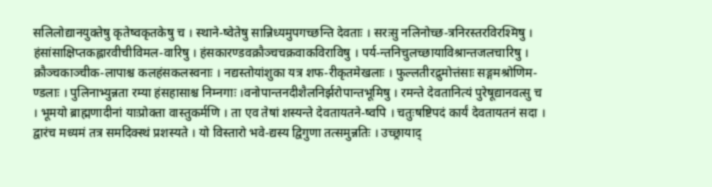सलिलोद्यानयुक्तेषु कृतेष्वकृतकेषु च । स्थाने-ष्वेतेषु सान्निध्यमुपगच्छन्ति देवताः । सरःसु नलिनोच्छ-त्रनिरस्तरविरश्मिषु । हंसांसाक्षिप्तकह्लारवीचीविमल-वारिषु । हंसकारण्डवक्रौञ्चचक्रवाकविराविषु । पर्य-न्तनिचुलच्छायाविश्रान्तजलचारिषु । क्रौञ्चकाञ्चीक-लापाश्च कलहंसकलस्वनाः । नद्यस्तोयांशुका यत्र शफ-रीकृतमेखलाः । फुल्लतीरद्रुमोत्तंसाः सङ्गमश्रोणिम-ण्डलाः । पुलिनाभ्युन्नता रम्या हंसहासाश्च निम्नगाः ।वनोपान्तनदीशैलनिर्झरोपान्तभूमिषु । रमन्ते देवतानित्यं पुरेषूद्यानवत्सु च । भूमयो ब्राह्मणादीनां याःप्रोक्ता वास्तुकर्मणि । ता एव तेषां शस्यन्ते देवतायतने-ष्वपि । चतुःषष्टिपदं कार्यं देवतायतनं सदा । द्वारंच मध्यमं तत्र समदिक्स्थं प्रशस्यते । यो विस्तारो भवे-द्यस्य द्विगुणा तत्समुन्नतिः । उच्छ्रायाद्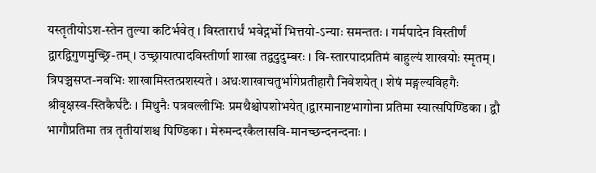यस्तृतीयोऽश-स्तेन तुल्या कटिर्भवेत् । विस्तारार्धं भवेद्गर्भो भित्तयो-ऽन्याः समन्ततः । गर्मपादेन विस्तीर्णं द्वारद्विगुणमुच्छ्रि-तम् । उच्छ्रायात्पादविस्तीर्णा शाखा तद्वदुदुम्बरः । वि-स्तारपादप्रतिमं बाहुल्यं शाखयोः स्मृतम् । त्रिपञ्चसप्त-नवभिः शाखामिस्तत्प्रशस्यते । अधःशाखाचतुर्भागेप्रतीहारौ निवेशयेत् । शेषं मङ्गल्यविहगैः श्रीवृक्षस्व-स्तिकैर्घटैः । मिथुनैः पत्रवल्लीभिः प्रमथैश्चोपशोभयेत् ।द्वारमानाष्टभागोना प्रतिमा स्यात्सपिण्डिका । द्वौ भागौप्रतिमा तत्र तृतीयांशश्च पिण्डिका । मेरुमन्दरकैलासवि-मानच्छन्दनन्दनाः ।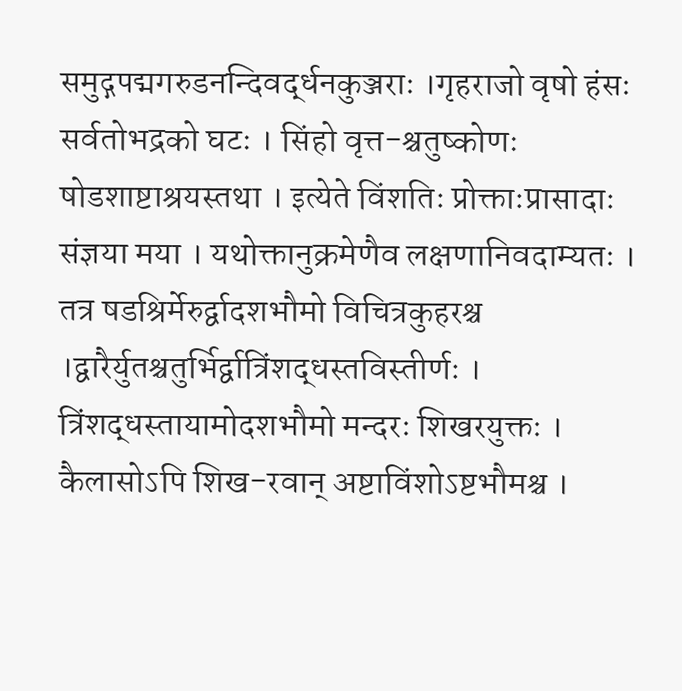समुद्गपद्मगरुडनन्दिवर्द्धनकुञ्जराः ।गृहराजो वृषो हंसः सर्वतोभद्रको घटः । सिंहो वृत्त-श्चतुष्कोणः षोडशाष्टाश्रयस्तथा । इत्येते विंशतिः प्रोक्ताःप्रासादाः संज्ञया मया । यथोक्तानुक्रमेणैव लक्षणानिवदाम्यतः । तत्र षडश्रिर्मेरुर्द्वादशभौमो विचित्रकुहरश्च ।द्वारैर्युतश्चतुर्भिर्द्वात्रिंशद्धस्तविस्तीर्णः । त्रिंशद्धस्तायामोदशभौमो मन्दरः शिखरयुक्तः । कैलासोऽपि शिख-रवान् अष्टाविंशोऽष्टभौमश्च ।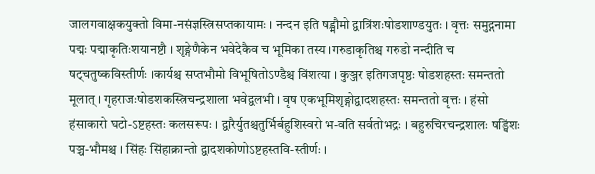जालगवाक्षकयुक्तो विमा-नसंज्ञस्त्रिसप्तकायामः । नन्दन इति षड्भौमो द्वात्रिंशःषोडशाण्डयुतः । वृत्तः समुद्गनामा पद्मः पद्माकृतिःशयानष्टौ । शृङ्गेणैकेन भवेदेकैव च भूमिका तस्य ।गरुडाकृतिश्च गरुडो नन्दीति च षट्चतुष्कविस्तीर्णः ।कार्यश्च सप्तभौमो विभूषितोऽण्डैश्च विंशत्या । कुञ्जर इतिगजपृष्ठः षोडशहस्तः समन्ततो मूलात् । गृहराजःषोडशकस्त्रिचन्द्रशाला भवेद्वलभी । वृष एकभूमिशृङ्गोद्वादशहस्तः समन्ततो वृत्तः । हंसो हंसाकारो घटो-ऽष्टहस्तः कलसरूपः । द्वारैर्युतश्चतुर्भिर्बहुशिस्वरो भ-वति सर्वतोभद्रः । बहुरुचिरचन्द्रशालः षड्विंशः पञ्च-भौमश्च । सिंहः सिंहाक्रान्तो द्वादशकोणोऽष्टहस्तवि-स्तीर्णः ।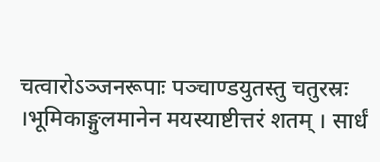चत्वारोऽञ्जनरूपाः पञ्चाण्डयुतस्तु चतुरस्रः ।भूमिकाङ्गुलमानेन मयस्याष्टीत्तरं शतम् । सार्धं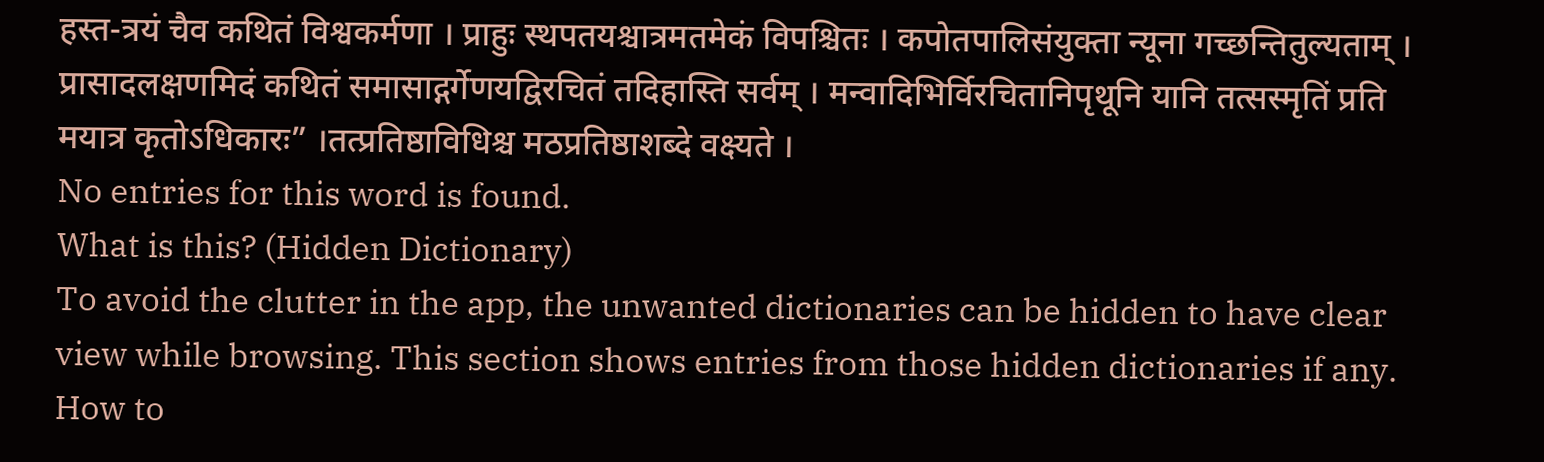हस्त-त्रयं चैव कथितं विश्वकर्मणा । प्राहुः स्थपतयश्चात्रमतमेकं विपश्चितः । कपोतपालिसंयुक्ता न्यूना गच्छन्तितुल्यताम् । प्रासादलक्षणमिदं कथितं समासाद्गर्गेणयद्विरचितं तदिहास्ति सर्वम् । मन्वादिभिर्विरचितानिपृथूनि यानि तत्सस्मृतिं प्रति मयात्र कृतोऽधिकारः” ।तत्प्रतिष्ठाविधिश्च मठप्रतिष्ठाशब्दे वक्ष्यते ।
No entries for this word is found.
What is this? (Hidden Dictionary)
To avoid the clutter in the app, the unwanted dictionaries can be hidden to have clear view while browsing. This section shows entries from those hidden dictionaries if any.
How to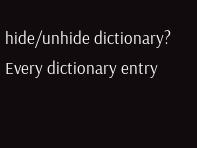hide/unhide dictionary?
Every dictionary entry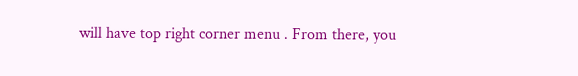will have top right corner menu . From there, you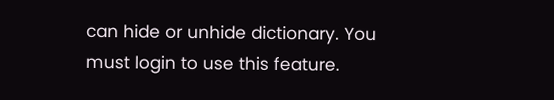can hide or unhide dictionary. You must login to use this feature.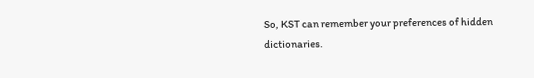So, KST can remember your preferences of hidden dictionaries.